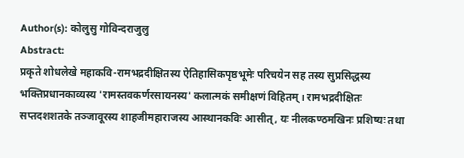Author(s): कोलुसु गोविन्दराजुलु
Abstract:
प्रकृते शोधलेखे महाकवि-रामभद्रदीक्षितस्य ऐतिहासिकपृष्ठभूमेः परिचयेन सह तस्य सुप्रसिद्धस्य भक्तिप्रधानकाव्यस्य 'रामस्तवकर्णरसायनस्य' कलात्मकं समीक्षणं विहितम्। रामभद्रदीक्षितः सप्तदशशतके तञ्जावूरस्य शाहजीमहाराजस्य आस्थानकविः आसीत्, यः नीलकण्ठमखिनः प्रशिष्यः तथा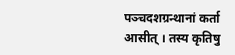पञ्चदशग्रन्थानां कर्ता आसीत् । तस्य कृतिषु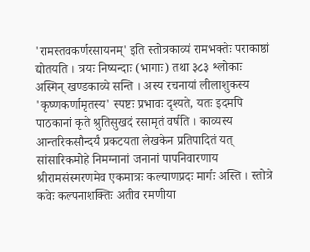'रामस्तवकर्णरसायनम्' इति स्तोत्रकाव्यं रामभक्तेः पराकाष्ठां द्योतयति । त्रयः निष्यन्दाः (भागाः) तथा ३८३ श्लोकाः अस्मिन् खण्डकाव्ये सन्ति । अस्य रचनायां लीलाशुकस्य 'कृष्णकर्णामृतस्य' स्पष्टः प्रभावः दृश्यते, यतः इदमपि पाठकानां कृते श्रुतिसुखदं रसामृतं वर्षति । काव्यस्य आन्तरिकसौन्दर्यं प्रकटयता लेखकेन प्रतिपादितं यत् सांसारिकमोहे निमग्नानां जनानां पापनिवारणाय श्रीरामसंस्मरणमेव एकमात्रः कल्याणप्रदः मार्गः अस्ति । स्तोत्रे कवेः कल्पनाशक्तिः अतीव रमणीया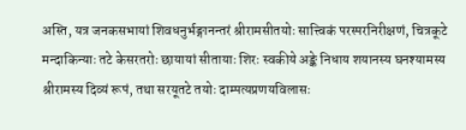अस्ति, यत्र जनकसभायां शिवधनुर्भङ्गानन्तरं श्रीरामसीतयोः सात्त्विकं परस्परनिरीक्षणं, चित्रकूटे मन्दाकिन्याः तटे केसरतरोः छायायां सीतायाः शिरः स्वकीये अङ्के निधाय शयानस्य घनश्यामस्य श्रीरामस्य दिव्यं रूपं, तथा सरयूतटे तयोः दाम्पत्यप्रणयविलासः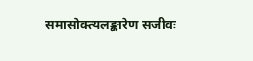समासोक्त्यलङ्कारेण सजीवः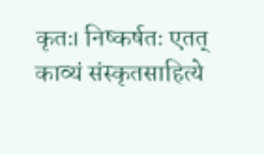कृतः। निष्कर्षतः एतत् काव्यं संस्कृतसाहित्ये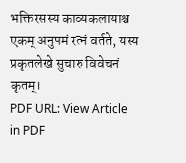भक्तिरसस्य काव्यकलायाश्च एकम् अनुपमं रत्नं वर्तते, यस्य प्रकृतलेखे सुचारु विवेचनं कृतम्।
PDF URL: View Article in PDF